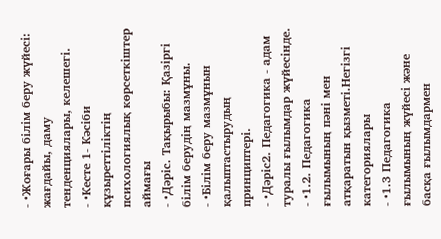- •Жоғары білім беру жүйесі: жағдайы, даму тенденциялары, келешегі.
- •Кесте 1- Кәсіби құзыреттіліктің психологиялық көрсеткіштер аймағы
- •Дәріс. Тақырыбы: Қазіргі білім берудің мазмұны.
- •Білім беру мазмұнын қалыптастырудың принциптері.
- •Дәріс2. Педагогика - адам туралы ғылымдар жүйесінде.
- •1.2. Педагогика ғылымының пәні мен атқаратын қызметі.Негізгі категориялары
- •1.3 Педагогика ғылымының жүйесі және басқа ғылымдармен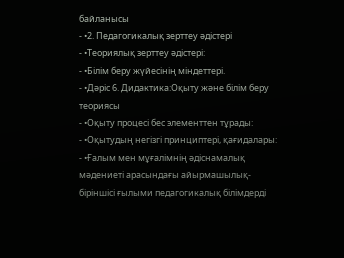байланысы
- •2. Педагогикалық зерттеу әдістері
- •Теориялық зерттеу әдістері:
- •Білім беру жүйесінің міндеттері.
- •Дәріс 6. Дидактика:Оқыту және білім беру теориясы
- •Оқыту процесі бес элементтен тұрады:
- •Оқытудың негізгі принциптері, қағидалары:
- •Ғалым мен мұғалімнің әдіснамалық мәдениеті арасындағы айырмашылық- біріншісі ғылыми педагогикалық білімдерді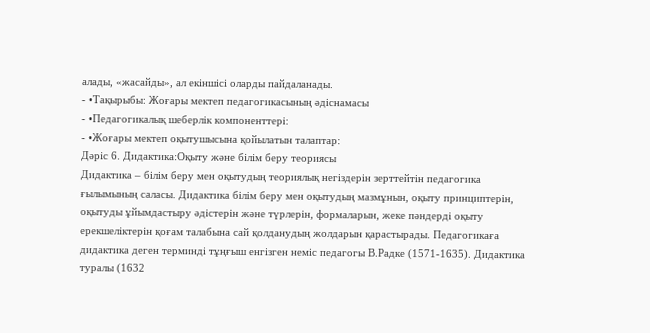алады, «жасайды», ал екіншісі оларды пайдаланады.
- •Тақырыбы: Жоғары мектеп педагогикасының әдіснамасы
- •Педагогикалық шеберлік компоненттері:
- •Жоғары мектеп оқытушысына қойылатын талаптар:
Дәріс 6. Дидактика:Оқыту және білім беру теориясы
Дидактика – білім беру мен оқытудың теориялық негіздерін зерттейтін педагогика ғылымының саласы. Дидактика білім беру мен оқытудың мазмұнын, оқыту принциптерін, оқытуды ұйымдастыру әдістерін және түрлерін, формаларын, жеке пәндерді оқыту ерекшеліктерін қоғам талабына сай қолданудың жолдарын қарастырады. Педагогикаға дидактика деген терминді тұңғыш енгізген неміс педагогы В.Радке (1571-1635). Дидактика туралы (1632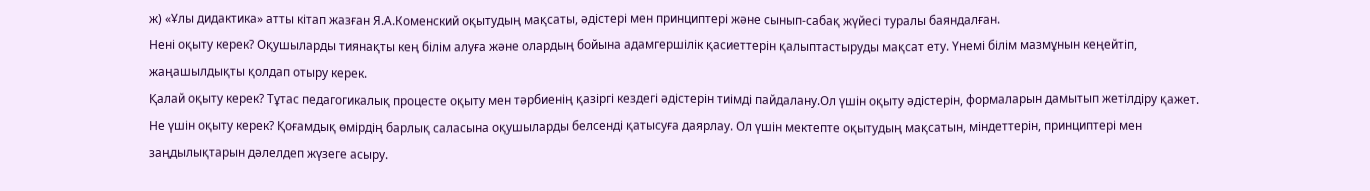ж) «Ұлы дидактика» атты кітап жазған Я.А.Коменский оқытудың мақсаты, әдістері мен принциптері және сынып-сабақ жүйесі туралы баяндалған.
Нені оқыту керек? Оқушыларды тиянақты кең білім алуға және олардың бойына адамгершілік қасиеттерін қалыптастыруды мақсат ету. Үнемі білім мазмұнын кеңейтіп, жаңашылдықты қолдап отыру керек.
Қалай оқыту керек? Тұтас педагогикалық процесте оқыту мен тәрбиенің қазіргі кездегі әдістерін тиімді пайдалану.Ол үшін оқыту әдістерін, формаларын дамытып жетілдіру қажет.
Не үшін оқыту керек? Қоғамдық өмірдің барлық саласына оқушыларды белсенді қатысуға даярлау. Ол үшін мектепте оқытудың мақсатын, міндеттерін, принциптері мен заңдылықтарын дәлелдеп жүзеге асыру.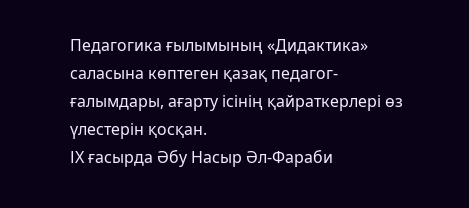Педагогика ғылымының «Дидактика» саласына көптеген қазақ педагог-ғалымдары, ағарту ісінің қайраткерлері өз үлестерін қосқан.
ІХ ғасырда Әбу Насыр Әл-Фараби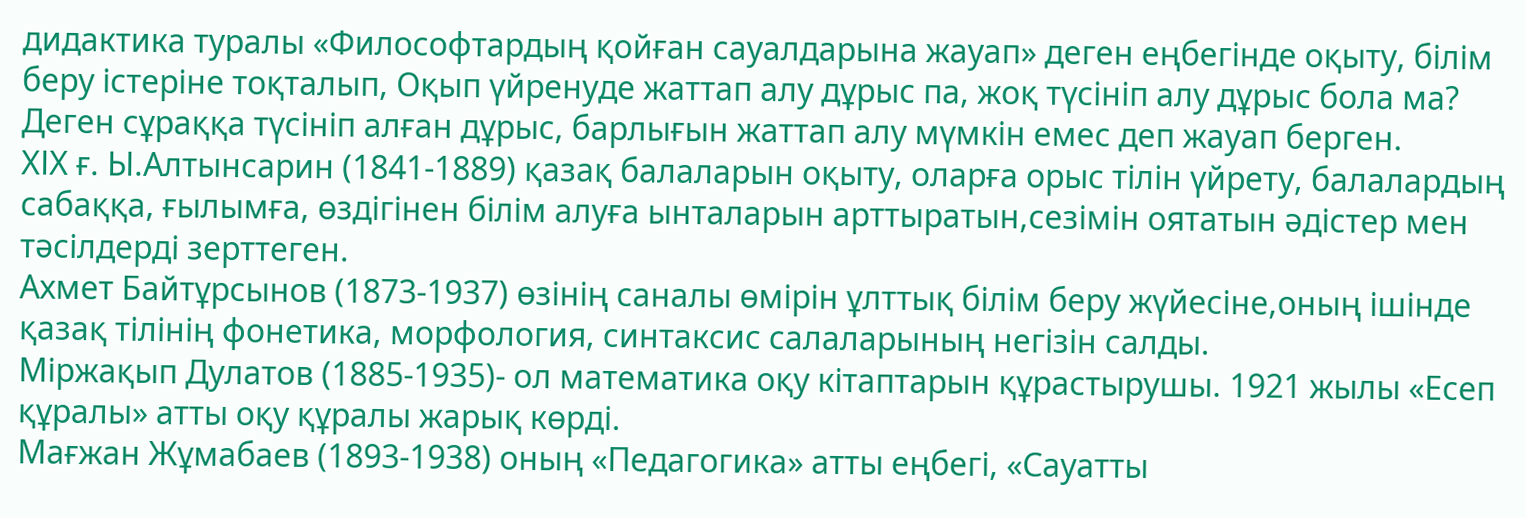дидактика туралы «Философтардың қойған сауалдарына жауап» деген еңбегінде оқыту, білім беру істеріне тоқталып, Оқып үйренуде жаттап алу дұрыс па, жоқ түсініп алу дұрыс бола ма? Деген сұраққа түсініп алған дұрыс, барлығын жаттап алу мүмкін емес деп жауап берген.
ХІХ ғ. Ы.Алтынсарин (1841-1889) қазақ балаларын оқыту, оларға орыс тілін үйрету, балалардың сабаққа, ғылымға, өздігінен білім алуға ынталарын арттыратын,сезімін оятатын әдістер мен тәсілдерді зерттеген.
Ахмет Байтұрсынов (1873-1937) өзінің саналы өмірін ұлттық білім беру жүйесіне,оның ішінде қазақ тілінің фонетика, морфология, синтаксис салаларының негізін салды.
Міржақып Дулатов (1885-1935)- ол математика оқу кітаптарын құрастырушы. 1921 жылы «Есеп құралы» атты оқу құралы жарық көрді.
Мағжан Жұмабаев (1893-1938) оның «Педагогика» атты еңбегі, «Сауатты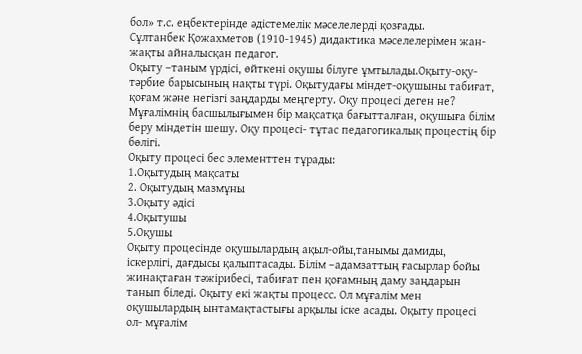бол» т.с. еңбектерінде әдістемелік мәселелерді қозғады.
Сұлтанбек Қожахметов (1910-1945) дидактика мәселелерімен жан-жақты айналысқан педагог.
Оқыту –таным үрдісі, өйткені оқушы білуге ұмтылады.Оқыту-оқу-тәрбие барысының нақты түрі. Оқытудағы міндет-оқушыны табиғат, қоғам және негізгі заңдарды меңгерту. Оқу процесі деген не? Мұғалімнің басшылығымен бір мақсатқа бағытталған, оқушыға білім беру міндетін шешу. Оқу процесі- тұтас педагогикалық процестің бір бөлігі.
Оқыту процесі бес элементтен тұрады:
1.Оқытудың мақсаты
2. Оқытудың мазмұны
3.Оқыту әдісі
4.Оқытушы
5.Оқушы
Оқыту процесінде оқушылардың ақыл-ойы,танымы дамиды, іскерлігі, дағдысы қалыптасады. Білім –адамзаттың ғасырлар бойы жинақтаған тәжірибесі, табиғат пен қоғамның даму заңдарын танып біледі. Оқыту екі жақты процесс. Ол мұғалім мен оқушылардың ынтамақтастығы арқылы іске асады. Оқыту процесі ол- мұғалім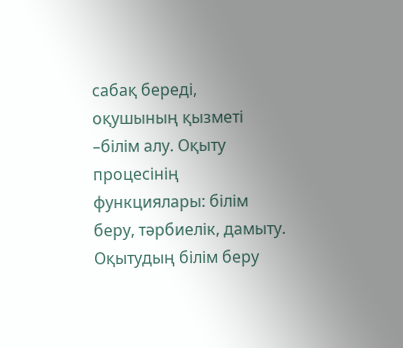сабақ береді, оқушының қызметі –білім алу. Оқыту процесінің функциялары: білім беру, тәрбиелік, дамыту.
Оқытудың білім беру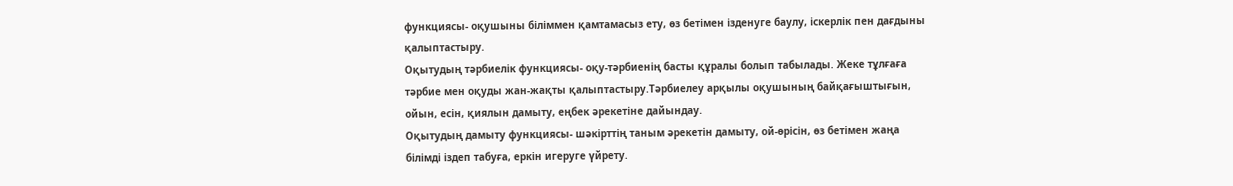функциясы- оқушыны біліммен қамтамасыз ету, өз бетімен ізденуге баулу, іскерлік пен дағдыны қалыптастыру.
Оқытудың тәрбиелік функциясы- оқу-тәрбиенің басты құралы болып табылады. Жеке тұлғаға тәрбие мен оқуды жан-жақты қалыптастыру.Тәрбиелеу арқылы оқушының байқағыштығын, ойын, есін, қиялын дамыту, еңбек әрекетіне дайындау.
Оқытудың дамыту функциясы- шәкірттің таным әрекетін дамыту, ой-өрісін, өз бетімен жаңа білімді іздеп табуға, еркін игеруге үйрету.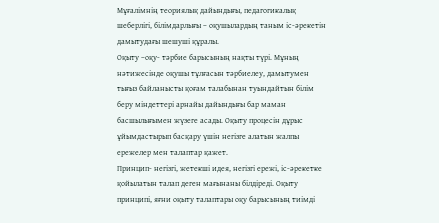Мұғалімнің теориялық дайындығы, педагогикалық шеберлігі, білімдарлығы – оқушылардың таным іс-әрекетін дамытудағы шешуші құралы.
Оқыту –оқу- тәрбие барысының нақты түрі. Мұның нәтижесінде оқушы тұлғасын тәрбиелеу, дамытумен тығыз байланысты қоғам талабынан туындайтын білім беру міндеттері арнайы дайындығы бар маман басшылығымен жүзеге асады. Оқыту процесін дұрыс ұйымдастырып басқару үшін негізге алатын жалпы ережелер мен талаптар қажет.
Принцип- негізгі, жетекші идея, негізгі ережі, іс-әрекетке қойылатын талап деген мағынаны білдіреді. Оқыту принципі, яғни оқыту талаптары оқу барысының тиімді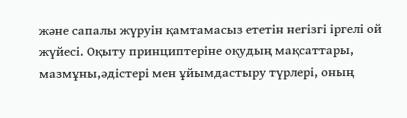және сапалы жүруін қамтамасыз ететін негізгі іргелі ой жүйесі. Оқыту принциптеріне оқудың мақсаттары, мазмұны,әдістері мен ұйымдастыру түрлері, оның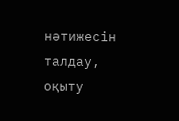нәтижесін талдау, оқыту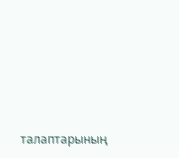талаптарының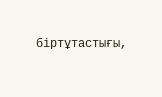біртұтастығы,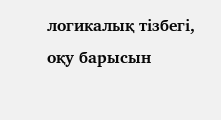логикалық тізбегі, оқу барысын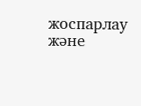жоспарлау және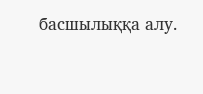басшылыққа алу.